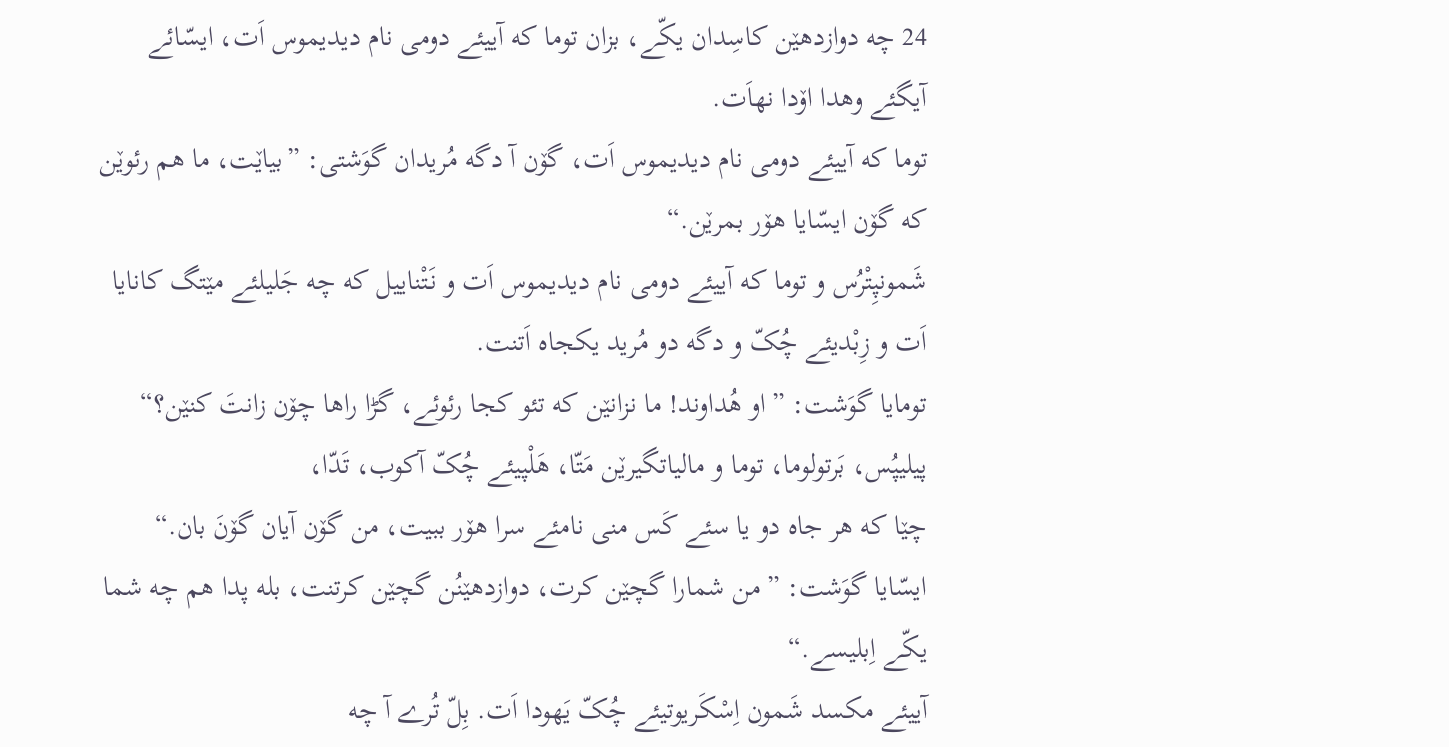24 چه دوازدهێن کاسِدان یکّے، بزان توما که آییئے دومی نام دیدیموس اَت، ایسّائے آیگئے وهدا اۆدا نهاَت.
توما که آییئے دومی نام دیدیموس اَت، گۆن آ دگه مُریدان گوَشتی: ”بیاێت، ما هم رئوێن که گۆن ایسّایا هۆر بمرێن.“
شَمونپِتْرُس و توما که آییئے دومی نام دیدیموس اَت و نَتْناییل که چه جَلیلئے مێتگ کانایا اَت و زِبْدیئے چُکّ و دگه دو مُرید یکجاه اَتنت.
تومایا گوَشت: ”او هُداوند! ما نزانێن که تئو کجا رئوئے، گڑا راها چۆن زانتَ کنێن؟“
پیلیپُس، بَرتولوما، توما و مالیاتگیرێن مَتّا، هَلْپیئے چُکّ آکوب، تَدّا،
چێا که هر جاه دو یا سئے کَس منی نامئے سرا هۆر ببیت، من گۆن آیان گۆنَ بان.“
ایسّایا گوَشت: ”من شمارا گچێن کرت، دوازدهێنُن گچێن کرتنت، بله پدا هم چه شما یکّے اِبلیسے.“
آییئے مکسد شَمون اِسْکَریوتیئے چُکّ یَهودا اَت. بِلّ تُرے آ چه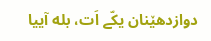دوازدهێنان یکّے اَت، بله آییا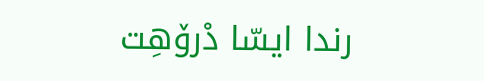رندا ایسّا دْرۆهِت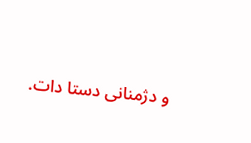و دژمنانی دستا دات.